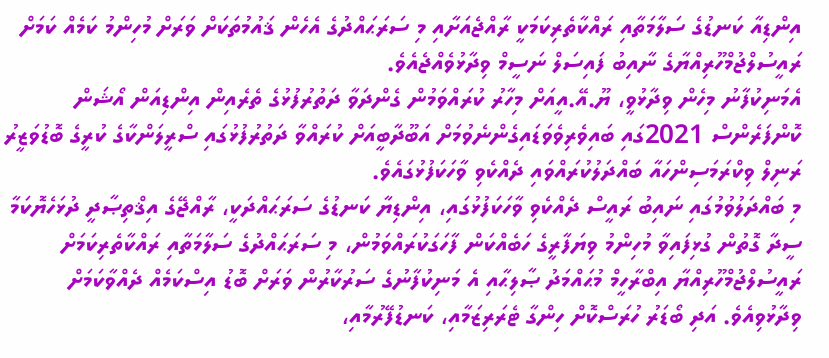އިންޑިއާ ކަނޑުގެ ސަލާމަތާއި ރައްކާތެރިކަމަކީ ރާއްޖެއަށާއި މި ސަރަޙައްދުގެ އެހެން ޤައުމުތަކަށް ވަރަށް މުހިންމު ކަމެއް ކަމަށް ރައީސުލްޖުމްހޫރިއްޔާގެ ނާއިބު ފައިސަލް ނަސީމް ވިދާޅުވެއްޖެއެވެ.
އެމަނިކުފާނު މިހެން ވިދާޅުވީ، ޔޫ.އޭ.އީއަށް މިހާރު ކުރައްވަމުން ގެންދަވާ ދަތުރުފުޅުގެ ތެރެއިން އިންޑިއަން އޯޝަން ކޮންފަރެންސް 2021ގައި ބައިވެރިވެވަޑައިގެންނެވުމަށް އަބޫދާބީއަށް ކުރައްވާ ދަތުރުފުޅުގައި ސްރީލަންކާގެ ކުރީގެ ބޮޑުވަޒީރު ރަނިލް ވިކްރަމަސިންހައާ ބައްދަލުކުރައްވައި ދެއްކެވި ވާހަކަފުޅުގައެވެ.
މި ބައްދަލުވުމުގައި ނައިބު ރައީސް ދެއްކެވި ވާހަކަފުޅުގައި، އިންޑިޔާ ކަނޑުގެ ސަރަޙައްދަކީ، ރާއްޖޭގެ އިޤްތިޞާދީ ދުޅަހެޔޮކަމާ ސީދާ ގޮތުން ގުޅިފައިވާ މުހިންމު ވިޔަފާރީގެ ހަބެއްކަން ފާހަގަކުރައްވަމުން، މި ސަރަޙައްދުގެ ސަލާމަތާއި ރައްކާތެރިކަމަށް ރައީސުލްޖުމްހޫރިއްޔާ އިބްރާހީމް މުޙައްމަދު ޞާލިޙާއި އެ މަނިކުފާނުގެ ސަރުކާރުން ވަރަށް ބޮޑު އިސްކަމެއް ދެއްވާކަމަށް ވިދާޅުވިއެވެ. އަދި ބޯޑަރު ހުރަސްކޮށް ހިންގާ ޓެރަރިޒަމާއި، ކަނޑުފޭރުމާއި،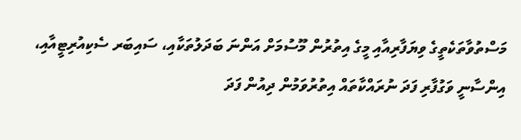މަސްތުވާތަކެތީގެ ވިޔަފާރިއާއި މީގެ އިތުރުން މޫސުމަށް އަންނަ ބަދަލުތަކާއި، ސައިބަރ ސެކިއުރިޓީއާއި، އިންސާނީ ވަގުފާރި ފަދަ ނުރައްކާތައް އިތުރުވަމުން ދިއުން ފަދަ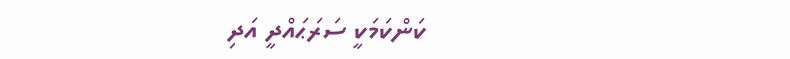ކަންކަމަކީ ސަރަޙައްދީ އަދި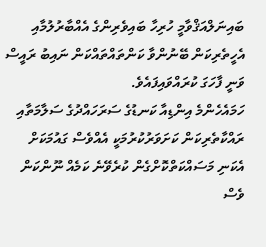ބައިނަލްއަޤްވާމީ ހުރިހާ ބައިވެރިންގެ އެއްބާރުލުމާއި އެހީތެރިކަން ބޭނުންވާ ކަންތައްތައްކަން ނައިބު ރައީސް ވަނީ ފާހަގަ ކުރައްވައިފައެވެ.
ހަމައެހެންމެ އިންޑިއާ ކަނޑުގެ ސަރަހައްދުގެ ސަލާމަތާއި ރައްކާތެރިކަން ކަށަވަރުކުރުމަކީ އެއްވެސް ގައުމަކަށް އެކަނި މަސައްކަތްކޮށްގެން ކުރެވޭނެ ކަމެއް ނޫންކަން ވެސް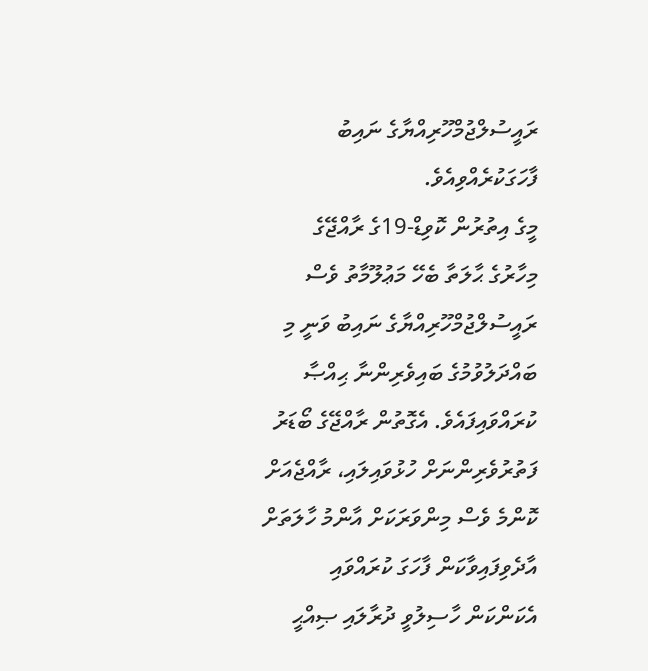ރައީސުލްޖުމްހޫރިއްޔާގެ ނައިބު ފާހަގަކުރެއްވިއެވެ.
މީގެ އިތުރުން ކޮވިޑް-19ގެ ރާއްޖޭގެ މިހާރުގެ ޙާލަތާ ބެހޭ މަޢުލޫމާތު ވެސް ރައީސުލްޖުމްހޫރިއްޔާގެ ނައިބު ވަނީ މި ބައްދަލުވުމުގެ ބައިވެރިންނާ ޙިއްޞާ ކުރައްވައިފައެވެ. އެގޮތުން ރާއްޖޭގެ ބޯޑަރު ފަތުރުވެރިންނަށް ހުޅުވައިލައި، ރާއްޖެއަށް ކޮންމެ ވެސް މިންވަރަކަށް އާންމު ހާލަތަށް އާދެވިފައިވާކަން ފާހަގަ ކުރައްވައި އެކަންކަން ހާސިލުވީ ދުރާލައި ޞިއްޙީ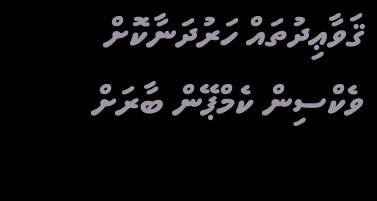ޤަވާޢިދުތައް ހަރުދަނާކޮށް ވެކްސިން ކެމްޕޭން ބާރަށް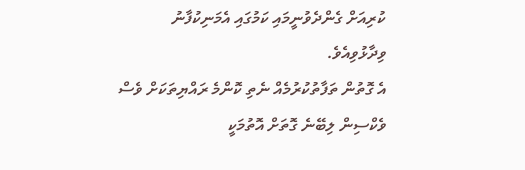ކުރިއަށް ގެންދެވުނީމައި ކަމުގައި އެމަނިކުފާނު ވިދާޅުވިއެވެ.
އެ ގޮތުން ތަފާތުކުރުމެއް ނެތި ކޮންމެ ރައްޔިތަކަށް ވެސް ވެކްސިން ލިބޭނެ ގޮތަށް އޮތުމަކީ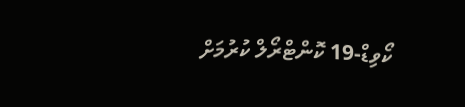ކޯވިޑް-19 ކޮންޓްރޯލް ކުރުމަށް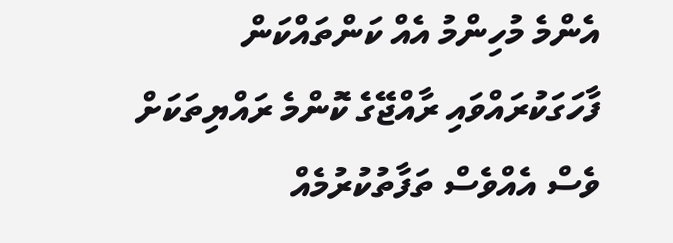އެންމެ މުހިންމު އެއް ކަންތައްކަން ފާހަގަކުރައްވައި ރާއްޖޭގެ ކޮންމެ ރައްޔިތަކަށް ވެސް އެއްވެސް ތަފާތުކުރުމެއް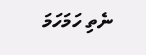ނެތި ހަމަހަމަ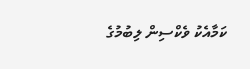ކަމާއެކު ވެކްސިން ލިބުމުގެ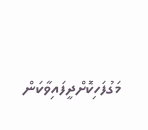މަގުފަހިކޮށްދީފައިވާކަން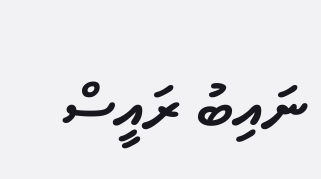ނައިބު ރައީސް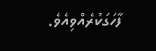ފާހަގަކުރެއްވިއެވެ.